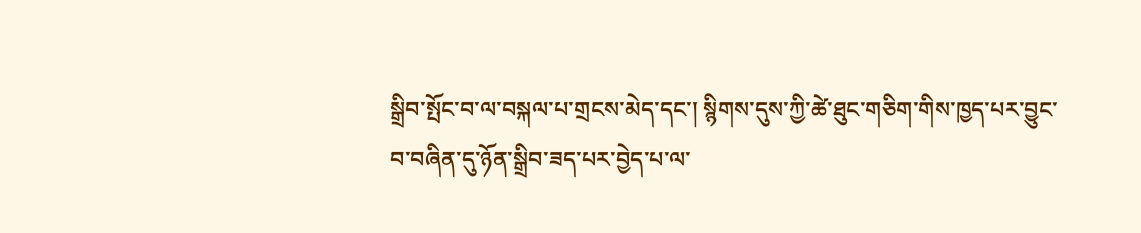སྒྲིབ་སྤོང་བ་ལ་བསྐལ་པ་གྲངས་མེད་དང་། སྙིགས་དུས་ཀྱི་ཚེ་ཐུང་གཅིག་གིས་ཁྱད་པར་བྱུང་བ་བཞིན་དུ་ཉོན་སྒྲིབ་ཟད་པར་བྱེད་པ་ལ་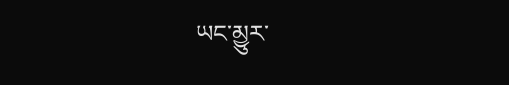ཡང་མྱུར་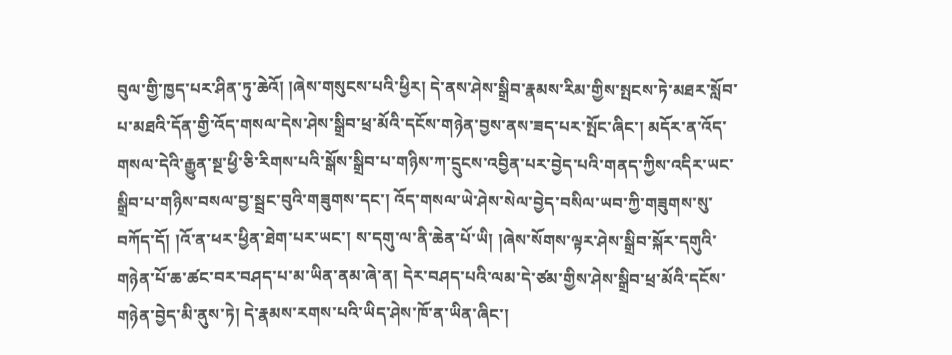བུལ་གྱི་ཁྱད་པར་ཤིན་ཏུ་ཆེའོ། །ཞེས་གསུངས་པའི་ཕྱིར། དེ་ནས་ཤེས་སྒྲིབ་རྣམས་རིམ་གྱིས་སྤངས་ཏེ་མཐར་སློབ་པ་མཐའི་དོན་གྱི་འོད་གསལ་དེས་ཤེས་སྒྲིབ་ཕྲ་མོའི་དངོས་གཉེན་བྱས་ནས་ཟད་པར་སྤོང་ཞིང་། མདོར་ན་འོད་གསལ་དེའི་རྒྱུན་སྔ་ཕྱི་ཅི་རིགས་པའི་སྒོས་སྒྲིབ་པ་གཉིས་ཀ་དྲུངས་འབྱིན་པར་བྱེད་པའི་གནད་ཀྱིས་འདིར་ཡང་སྒྲིབ་པ་གཉིས་བསལ་བྱ་སྦྲང་བུའི་གཟུགས་དང་། འོད་གསལ་ཡེ་ཤེས་སེལ་བྱེད་བསིལ་ཡབ་ཀྱི་གཟུགས་སུ་བཀོད་དོ། །འོ་ན་ཕར་ཕྱིན་ཐེག་པར་ཡང་། ས་དགུ་ལ་ནི་ཆེན་པོ་ཡི། །ཞེས་སོགས་ལྟར་ཤེས་སྒྲིབ་སྐོར་དགུའི་གཉེན་པོ་ཆ་ཚང་བར་བཤད་པ་མ་ཡིན་ནམ་ཞེ་ན། དེར་བཤད་པའི་ལམ་དེ་ཙམ་གྱིས་ཤེས་སྒྲིབ་ཕྲ་མོའི་དངོས་གཉེན་བྱེད་མི་ནུས་ཏེ། དེ་རྣམས་རགས་པའི་ཡིད་ཤེས་ཁོ་ན་ཡིན་ཞིང་།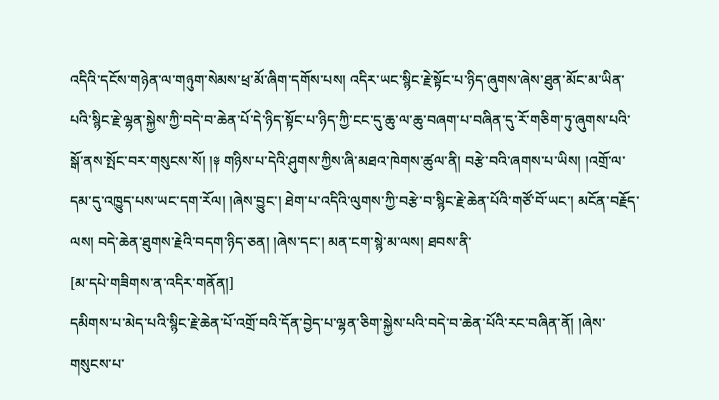འདིའི་དངོས་གཉེན་ལ་གཉུག་སེམས་ཕྲ་མོ་ཞིག་དགོས་པས། འདིར་ཡང་སྙིང་རྗེ་སྟོང་པ་ཉིད་ཞུགས་ཞེས་ཐུན་མོང་མ་ཡིན་པའི་སྙིང་རྗེ་ལྷན་སྐྱེས་ཀྱི་བདེ་བ་ཆེན་པོ་དེ་ཉིད་སྟོང་པ་ཉིད་ཀྱི་ངང་དུ་ཆུ་ལ་ཆུ་བཞག་པ་བཞིན་དུ་རོ་གཅིག་ཏུ་ཞུགས་པའི་སྒོ་ནས་སྤོང་བར་གསུངས་སོ། །༈ གཉིས་པ་དེའི་ཤུགས་ཀྱིས་ཞི་མཐའ་ཁེགས་ཚུལ་ནི། བརྩེ་བའི་ཞགས་པ་ཡིས། །འགྲོ་ལ་དམ་དུ་འཁྱུད་པས་ཡང་དག་རོལ། །ཞེས་བྱུང་། ཐེག་པ་འདིའི་ལུགས་ཀྱི་བརྩེ་བ་སྙིང་རྗེ་ཆེན་པོའི་གཙོ་བོ་ཡང་། མངོན་བརྗོད་ལས། བདེ་ཆེན་ཐུགས་རྗེའི་བདག་ཉིད་ཅན། །ཞེས་དང་། མན་ངག་སྙེ་མ་ལས། ཐབས་ནི་
[མ་དཔེ་གཟིགས་ན་འདིར་གནོན།]
དམིགས་པ་མེད་པའི་སྙིང་རྗེ་ཆེན་པོ་འགྲོ་བའི་དོན་བྱེད་པ་ལྷན་ཅིག་སྐྱེས་པའི་བདེ་བ་ཆེན་པོའི་རང་བཞིན་ནོ། །ཞེས་གསུངས་པ་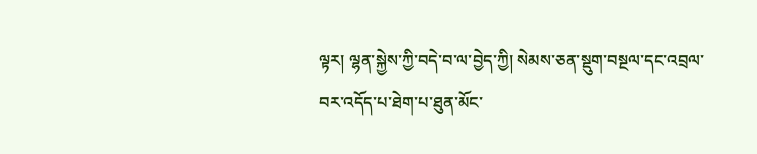ལྟར། ལྷན་སྐྱེས་ཀྱི་བདེ་བ་ལ་བྱེད་ཀྱི། སེམས་ཅན་སྡུག་བསྔལ་དང་འབྲལ་བར་འདོད་པ་ཐེག་པ་ཐུན་མོང་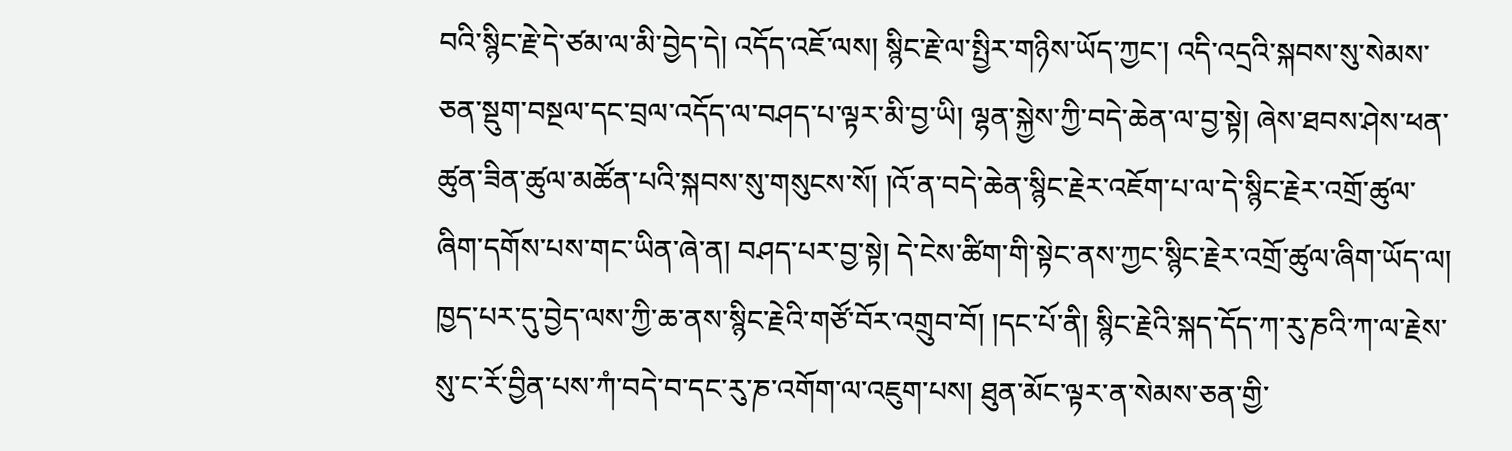བའི་སྙིང་རྗེ་དེ་ཙམ་ལ་མི་བྱེད་དེ། འདོད་འཇོ་ལས། སྙིང་རྗེ་ལ་སྤྱིར་གཉིས་ཡོད་ཀྱང་། འདི་འདྲའི་སྐབས་སུ་སེམས་ཅན་སྡུག་བསྔལ་དང་བྲལ་འདོད་ལ་བཤད་པ་ལྟར་མི་བྱ་ཡི། ལྷན་སྐྱེས་ཀྱི་བདེ་ཆེན་ལ་བྱ་སྟེ། ཞེས་ཐབས་ཤེས་ཕན་ཚུན་ཟིན་ཚུལ་མཚོན་པའི་སྐབས་སུ་གསུངས་སོ། །འོ་ན་བདེ་ཆེན་སྙིང་རྗེར་འཇོག་པ་ལ་དེ་སྙིང་རྗེར་འགྲོ་ཚུལ་ཞིག་དགོས་པས་གང་ཡིན་ཞེ་ན། བཤད་པར་བྱ་སྟེ། དེ་ངེས་ཚིག་གི་སྟེང་ནས་ཀྱང་སྙིང་རྗེར་འགྲོ་ཚུལ་ཞིག་ཡོད་ལ། ཁྱད་པར་དུ་བྱེད་ལས་ཀྱི་ཆ་ནས་སྙིང་རྗེའི་གཙོ་བོར་འགྲུབ་བོ། །དང་པོ་ནི། སྙིང་རྗེའི་སྐད་དོད་ཀ་རུ་ཎའི་ཀ་ལ་རྗེས་སུ་ང་རོ་བྱིན་པས་ཀཾ་བདེ་བ་དང་རུ་ཎ་འགོག་ལ་འཇུག་པས། ཐུན་མོང་ལྟར་ན་སེམས་ཅན་གྱི་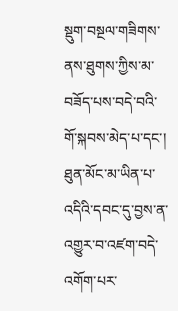སྡུག་བསྔལ་གཟིགས་ནས་ཐུགས་ཀྱིས་མ་བཟོད་པས་བདེ་བའི་གོ་སྐབས་མེད་པ་དང་། ཐུན་མོང་མ་ཡིན་པ་འདིའི་དབང་དུ་བྱས་ན་འགྱུར་བ་འཛག་བདེ་འགོག་པར་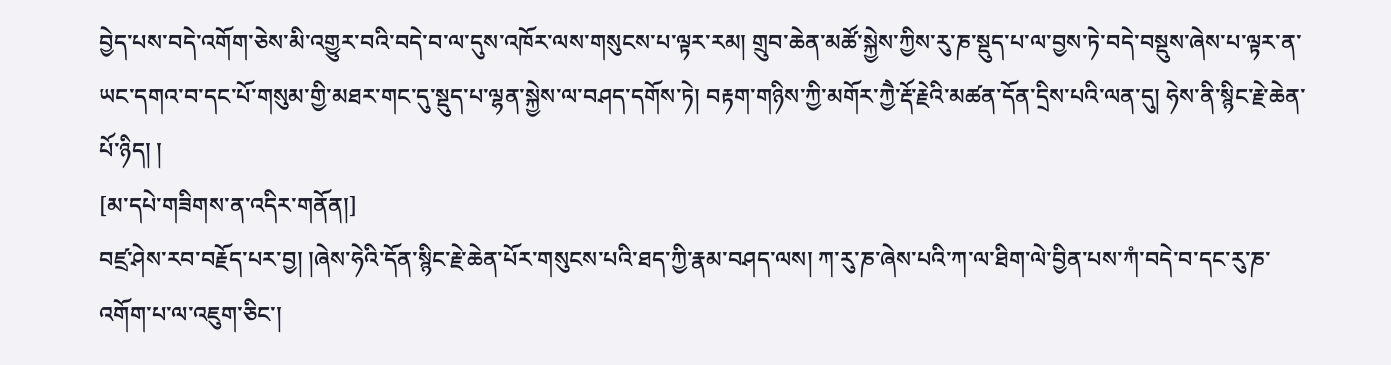བྱེད་པས་བདེ་འགོག་ཅེས་མི་འགྱུར་བའི་བདེ་བ་ལ་དུས་འཁོར་ལས་གསུངས་པ་ལྟར་རམ། གྲུབ་ཆེན་མཚོ་སྐྱེས་ཀྱིས་རུ་ཎ་སྡུད་པ་ལ་བྱས་ཏེ་བདེ་བསྡུས་ཞེས་པ་ལྟར་ན་ཡང་དགའ་བ་དང་པོ་གསུམ་གྱི་མཐར་གང་དུ་སྡུད་པ་ལྷན་སྐྱེས་ལ་བཤད་དགོས་ཏེ། བརྟག་གཉིས་ཀྱི་མགོར་ཀྱཻ་རྡོ་རྗེའི་མཚན་དོན་དྲིས་པའི་ལན་དུ། ཧེས་ནི་སྙིང་རྗེ་ཆེན་པོ་ཉིད། །
[མ་དཔེ་གཟིགས་ན་འདིར་གནོན།]
བཛྲ་ཤེས་རབ་བརྗོད་པར་བྱ། །ཞེས་ཧེའི་དོན་སྙིང་རྗེ་ཆེན་པོར་གསུངས་པའི་ཐད་ཀྱི་རྣམ་བཤད་ལས། ཀ་རུ་ཎ་ཞེས་པའི་ཀ་ལ་ཐིག་ལེ་བྱིན་པས་ཀཾ་བདེ་བ་དང་རུ་ཎ་འགོག་པ་ལ་འཇུག་ཅིང་།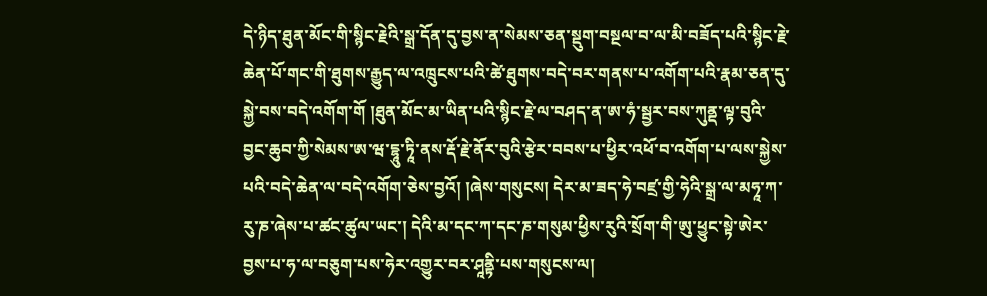དེ་ཉིད་ཐུན་མོང་གི་སྙིང་རྗེའི་སྒྲ་དོན་དུ་བྱས་ན་སེམས་ཅན་སྡུག་བསྔལ་བ་ལ་མི་བཟོད་པའི་སྙིང་རྗེ་ཆེན་པོ་གང་གི་ཐུགས་རྒྱུད་ལ་འཁྲུངས་པའི་ཚེ་ཐུགས་བདེ་བར་གནས་པ་འགོག་པའི་རྣམ་ཅན་དུ་སྐྱེ་བས་བདེ་འགོག་གོ །ཐུན་མོང་མ་ཡིན་པའི་སྙིང་རྗེ་ལ་བཤད་ན་ཨ་ཧཾ་སྦྱར་བས་ཀུནྡ་ལྟ་བུའི་བྱང་ཆུབ་ཀྱི་སེམས་ཨ་ཝ་དྷཱུ་ཏཱི་ནས་རྡོ་རྗེ་ནོར་བུའི་རྩེར་བབས་པ་ཕྱིར་འཕོ་བ་འགོག་པ་ལས་སྐྱེས་པའི་བདེ་ཆེན་ལ་བདེ་འགོག་ཅེས་བྱའོ། །ཞེས་གསུངས། དེར་མ་ཟད་ཧེ་བཛྲ་གྱི་ཧེའི་སྒྲ་ལ་མཧཱ་ཀ་རུ་ཎ་ཞེས་པ་ཚང་ཚུལ་ཡང་། དེའི་མ་དང་ཀ་དང་ཎ་གསུམ་ཕྱིས་རུའི་སྲོག་གི་ཨུ་ཕྱུང་སྟེ་ཨེར་བྱས་པ་ཧ་ལ་བཅུག་པས་ཧེར་འགྱུར་བར་ཤཱནྟི་པས་གསུངས་ལ།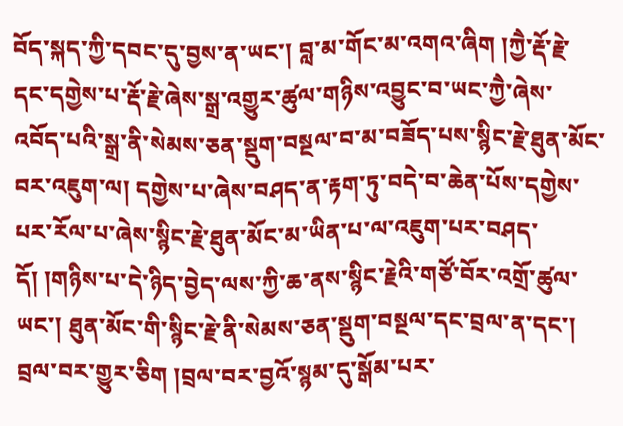བོད་སྐད་ཀྱི་དབང་དུ་བྱས་ན་ཡང་། བླ་མ་གོང་མ་འགའ་ཞིག །ཀྱཻ་རྡོ་རྗེ་དང་དགྱེས་པ་རྡོ་རྗེ་ཞེས་སྒྲ་འགྱུར་ཚུལ་གཉིས་འབྱུང་བ་ཡང་ཀྱཻ་ཞེས་འབོད་པའི་སྒྲ་ནི་སེམས་ཅན་སྡུག་བསྔལ་བ་མ་བཟོད་པས་སྙིང་རྗེ་ཐུན་མོང་བར་འཇུག་ལ། དགྱེས་པ་ཞེས་བཤད་ན་རྟག་ཏུ་བདེ་བ་ཆེན་པོས་དགྱེས་པར་རོལ་པ་ཞེས་སྙིང་རྗེ་ཐུན་མོང་མ་ཡིན་པ་ལ་འཇུག་པར་བཤད་དོ། །གཉིས་པ་དེ་ཉིད་བྱེད་ལས་ཀྱི་ཆ་ནས་སྙིང་རྗེའི་གཙོ་བོར་འགྲོ་ཚུལ་ཡང་། ཐུན་མོང་གི་སྙིང་རྗེ་ནི་སེམས་ཅན་སྡུག་བསྔལ་དང་བྲལ་ན་དང་། བྲལ་བར་གྱུར་ཅིག །བྲལ་བར་བྱའོ་སྙམ་དུ་སྒོམ་པར་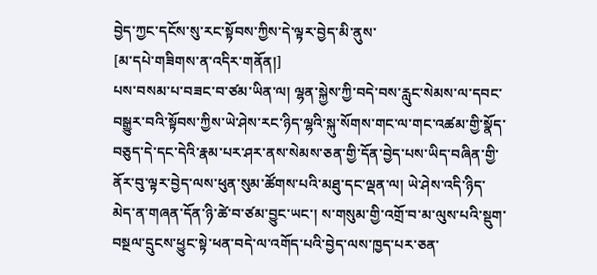བྱེད་ཀྱང་དངོས་སུ་རང་སྟོབས་ཀྱིས་དེ་ལྟར་བྱེད་མི་ནུས་
[མ་དཔེ་གཟིགས་ན་འདིར་གནོན།]
པས་བསམ་པ་བཟང་བ་ཙམ་ཡིན་ལ། ལྷན་སྐྱེས་ཀྱི་བདེ་བས་རླུང་སེམས་ལ་དབང་བསྒྱུར་བའི་སྟོབས་ཀྱིས་ཡེ་ཤེས་རང་ཉིད་ལྷའི་སྐུ་སོགས་གང་ལ་གང་འཚམ་གྱི་སྣོད་བཅུད་དེ་དང་དེའི་རྣམ་པར་ཤར་ནས་སེམས་ཅན་གྱི་དོན་བྱེད་པས་ཡིད་བཞིན་གྱི་ནོར་བུ་ལྟར་བྱེད་ལས་ཕུན་སུམ་ཚོགས་པའི་མཐུ་དང་ལྡན་ལ། ཡེ་ཤེས་འདི་ཉིད་མེད་ན་གཞན་དོན་ཉི་ཚེ་བ་ཙམ་བྱུང་ཡང་། ས་གསུམ་གྱི་འགྲོ་བ་མ་ལུས་པའི་སྡུག་བསྔལ་དྲུངས་ཕྱུང་སྟེ་ཕན་བདེ་ལ་འགོད་པའི་བྱེད་ལས་ཁྱད་པར་ཅན་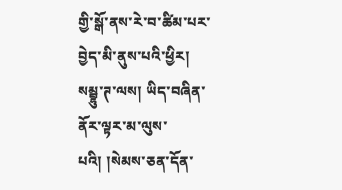གྱི་སྒོ་ནས་རེ་བ་ཚིམ་པར་བྱེད་མི་ནུས་པའི་ཕྱིར། སམྦྷུ་ཊ་ལས། ཡིད་བཞིན་ནོར་ལྟར་མ་ལུས་པའི། །སེམས་ཅན་དོན་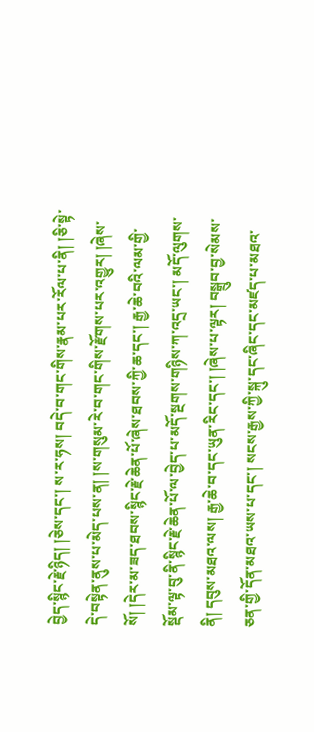བྱེད་སྙིང་རྗེ་ཉིད། །ཅེས་དང་། ས་ར་ཧས། བདེ་བ་གང་གིས་རྣམ་པར་རོལ་པ་ནི། །ཅི་སྟེ་དེ་བསྟེན་ནུས་པ་མེད་པས་ན། །ས་གསུམ་རེ་བ་གང་གིས་རྫོགས་པར་འགྱུར། །ཞེས་སོ། །དེར་མ་ཟད་ཐབས་སྙིང་རྗེ་ཆེན་པོ་ཞེས་ཐབས་ཀྱི་ཆ་དང་། རྒྱ་ཆེ་བའི་ལམ་གྱི་སྡོམ་ལྟ་བུ་ནི་སྙིང་རྗེ་ཆེན་པོ་ལ་བྱེད་པ་མདོ་སྔགས་གཉིས་ཀ་འདྲ་ཡང་། མདོ་ལུགས་ནི། དབུས་མཐའ་ལས། རྒྱ་ཆེ་བ་དང་ཡུན་རིང་དང་། །ཞེས་པ་ལྟར། བསྒྲུབ་བྱ་སེམས་ཅན་གྱི་དོན་མཐའ་ཡས་པ་དང་། སངས་རྒྱས་ཀྱི་སྐུ་དང་ཞིང་དང་མཛད་པ་མཐའ་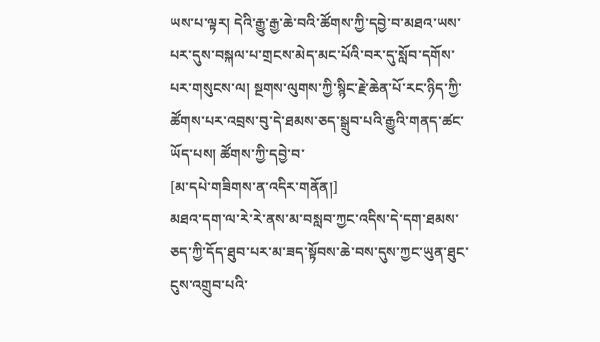ཡས་པ་ལྟར། དེའི་རྒྱུ་རྒྱ་ཆེ་བའི་ཚོགས་ཀྱི་དབྱེ་བ་མཐའ་ཡས་པར་དུས་བསྐལ་པ་གྲངས་མེད་མང་པོའི་བར་དུ་སློབ་དགོས་པར་གསུངས་ལ། སྔགས་ལུགས་ཀྱི་སྙིང་རྗེ་ཆེན་པོ་རང་ཉིད་ཀྱི་ཚོགས་པར་འབྲས་བུ་དེ་ཐམས་ཅད་སྒྲུབ་པའི་རྒྱུའི་གནད་ཚང་ཡོད་པས། ཚོགས་ཀྱི་དབྱེ་བ་
[མ་དཔེ་གཟིགས་ན་འདིར་གནོན།]
མཐའ་དག་ལ་རེ་རེ་ནས་མ་བསླབ་ཀྱང་འདིས་དེ་དག་ཐམས་ཅད་ཀྱི་དོད་ཐུབ་པར་མ་ཟད་སྟོབས་ཆེ་བས་དུས་ཀྱང་ཡུན་ཐུང་ངུས་འགྲུབ་པའི་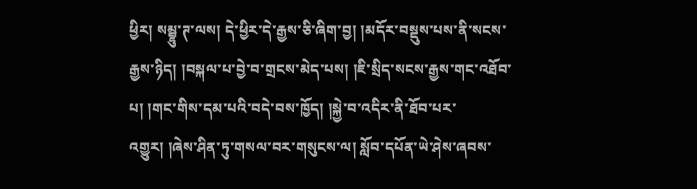ཕྱིར། སམྦྷུ་ཊ་ལས། དེ་ཕྱིར་དེ་རྒྱས་ཅི་ཞིག་བྱ། །མདོར་བསྡུས་པས་ནི་སངས་རྒྱས་ཉིད། །བསྐལ་པ་བྱེ་བ་གྲངས་མེད་པས། །ཇི་སྲིད་སངས་རྒྱས་གང་འཐོབ་པ། །གང་གིས་དམ་པའི་བདེ་བས་ཁྱོད། །སྐྱེ་བ་འདིར་ནི་ཐོབ་པར་འགྱུར། །ཞེས་ཤིན་ཏུ་གསལ་བར་གསུངས་ལ། སློབ་དཔོན་ཡེ་ཤེས་ཞབས་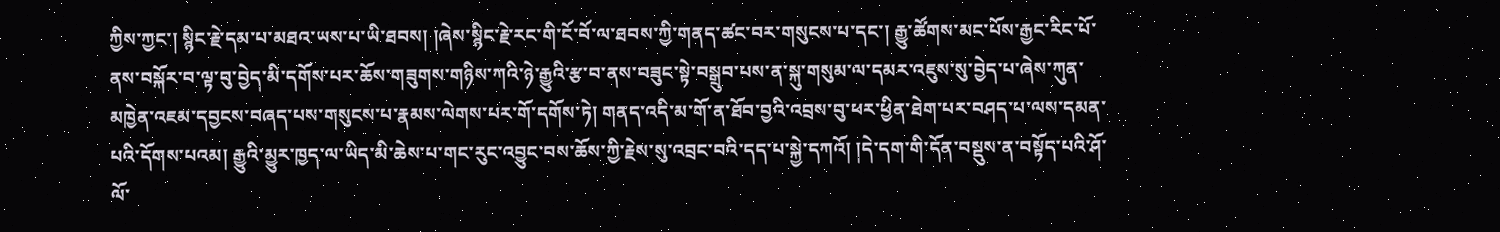ཀྱིས་ཀྱང་། སྙིང་རྗེ་དམ་པ་མཐའ་ཡས་པ་ཡི་ཐབས། །ཞེས་སྙིང་རྗེ་རང་གི་ངོ་བོ་ལ་ཐབས་ཀྱི་གནད་ཚང་བར་གསུངས་པ་དང་། རྒྱུ་ཚོགས་མང་པོས་རྒྱང་རིང་པོ་ནས་བསྐོར་བ་ལྟ་བུ་བྱེད་མི་དགོས་པར་ཆོས་གཟུགས་གཉིས་ཀའི་ཉེ་རྒྱུའི་རྩ་བ་ནས་བཟུང་སྟེ་བསྒྲུབ་པས་ན་སྐུ་གསུམ་ལ་དམར་འཇུས་སུ་བྱེད་པ་ཞེས་ཀུན་མཁྱེན་འཇམ་དབྱངས་བཞད་པས་གསུངས་པ་རྣམས་ལེགས་པར་གོ་དགོས་ཏེ། གནད་འདི་མ་གོ་ན་ཐོབ་བྱའི་འབྲས་བུ་ཕར་ཕྱིན་ཐེག་པར་བཤད་པ་ལས་དམན་པའི་དོགས་པའམ། རྒྱུའི་མྱུར་ཁྱད་ལ་ཡིད་མི་ཆེས་པ་གང་རུང་འབྱུང་བས་ཆོས་ཀྱི་རྗེས་སུ་འབྲང་བའི་དད་པ་སྐྱེ་དཀའོ། །དེ་དག་གི་དོན་བསྡུས་ན་བསྟོད་པའི་ཤོ་ལོ་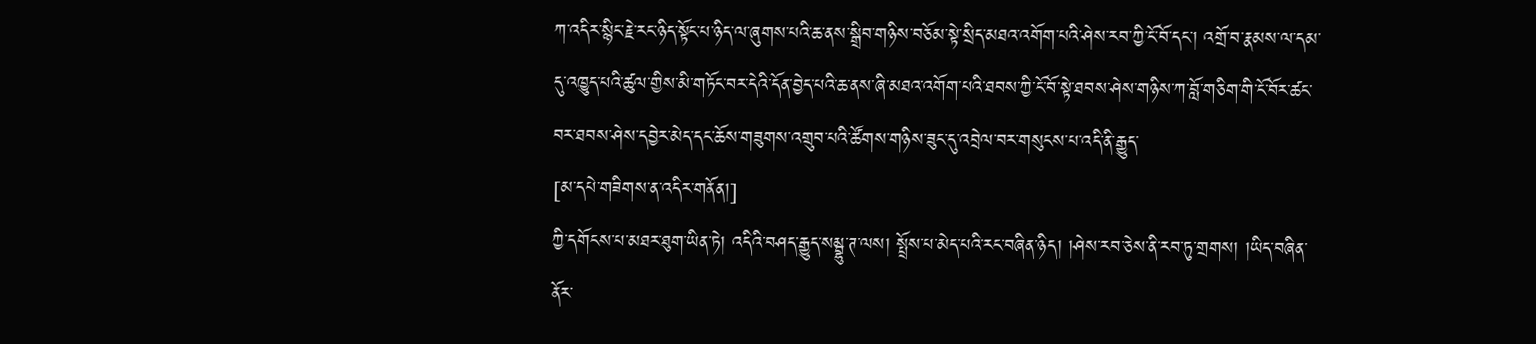ཀ་འདིར་སྙིང་རྗེ་རང་ཉིད་སྟོང་པ་ཉིད་ལ་ཞུགས་པའི་ཆ་ནས་སྒྲིབ་གཉིས་བཅོམ་སྟེ་སྲིད་མཐའ་འགོག་པའི་ཤེས་རབ་ཀྱི་ངོ་བོ་དང་། འགྲོ་བ་རྣམས་ལ་དམ་དུ་འཁྱུད་པའི་ཚུལ་གྱིས་མི་གཏོང་བར་དེའི་དོན་བྱེད་པའི་ཆ་ནས་ཞི་མཐའ་འགོག་པའི་ཐབས་ཀྱི་ངོ་བོ་སྟེ་ཐབས་ཤེས་གཉིས་ཀ་བློ་གཅིག་གི་ངོ་བོར་ཚང་བར་ཐབས་ཤེས་དབྱེར་མེད་དང་ཆོས་གཟུགས་འགྲུབ་པའི་ཚོགས་གཉིས་ཟུང་དུ་འབྲེལ་བར་གསུངས་པ་འདི་ནི་རྒྱུད་
[མ་དཔེ་གཟིགས་ན་འདིར་གནོན།]
ཀྱི་དགོངས་པ་མཐར་ཐུག་ཡིན་ཏེ། འདིའི་བཤད་རྒྱུད་སམྦྷུ་ཊ་ལས། སྤྲོས་པ་མེད་པའི་རང་བཞིན་ཉིད། །ཤེས་རབ་ཅེས་ནི་རབ་ཏུ་གྲགས། །ཡིད་བཞིན་ནོར་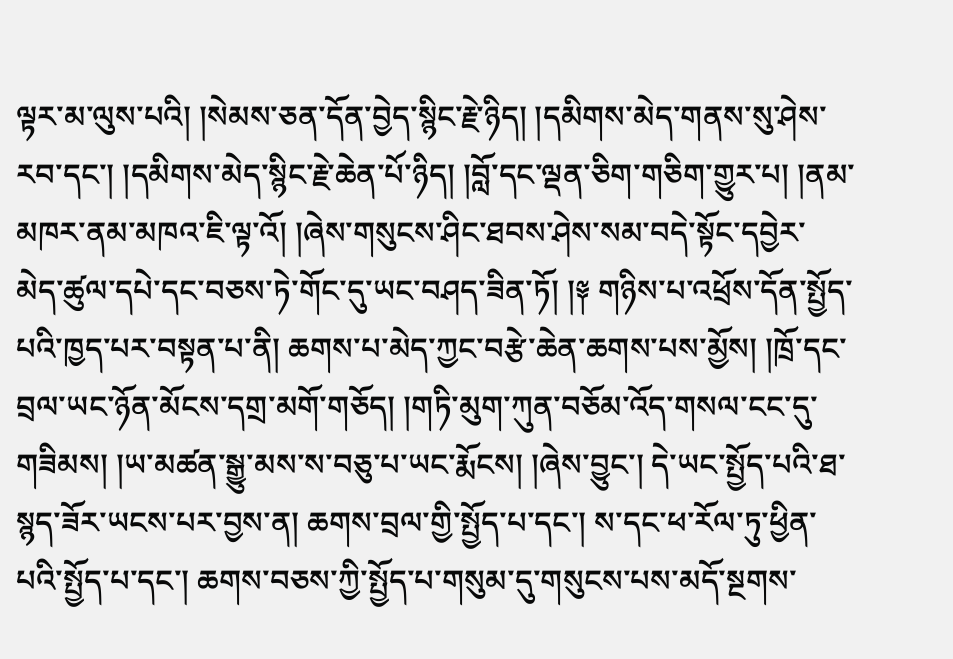ལྟར་མ་ལུས་པའི། །སེམས་ཅན་དོན་བྱེད་སྙིང་རྗེ་ཉིད། །དམིགས་མེད་གནས་སུ་ཤེས་རབ་དང་། །དམིགས་མེད་སྙིང་རྗེ་ཆེན་པོ་ཉིད། །བློ་དང་ལྡན་ཅིག་གཅིག་གྱུར་པ། །ནམ་མཁར་ནམ་མཁའ་ཇི་ལྟ་འོ། །ཞེས་གསུངས་ཤིང་ཐབས་ཤེས་སམ་བདེ་སྟོང་དབྱེར་མེད་ཚུལ་དཔེ་དང་བཅས་ཏེ་གོང་དུ་ཡང་བཤད་ཟིན་ཏོ། །༈ གཉིས་པ་འཕྲོས་དོན་སྤྱོད་པའི་ཁྱད་པར་བསྟན་པ་ནི། ཆགས་པ་མེད་ཀྱང་བརྩེ་ཆེན་ཆགས་པས་མྱོས། །ཁྲོ་དང་བྲལ་ཡང་ཉོན་མོངས་དགྲ་མགོ་གཅོད། །གཏི་མུག་ཀུན་བཅོམ་འོད་གསལ་ངང་དུ་གཟིམས། །ཡ་མཚན་སྒྱུ་མས་ས་བཅུ་པ་ཡང་རྨོངས། །ཞེས་བྱུང་། དེ་ཡང་སྤྱོད་པའི་ཐ་སྙད་ཟོར་ཡངས་པར་བྱས་ན། ཆགས་བྲལ་གྱི་སྤྱོད་པ་དང་། ས་དང་ཕ་རོལ་ཏུ་ཕྱིན་པའི་སྤྱོད་པ་དང་། ཆགས་བཅས་ཀྱི་སྤྱོད་པ་གསུམ་དུ་གསུངས་པས་མདོ་སྔགས་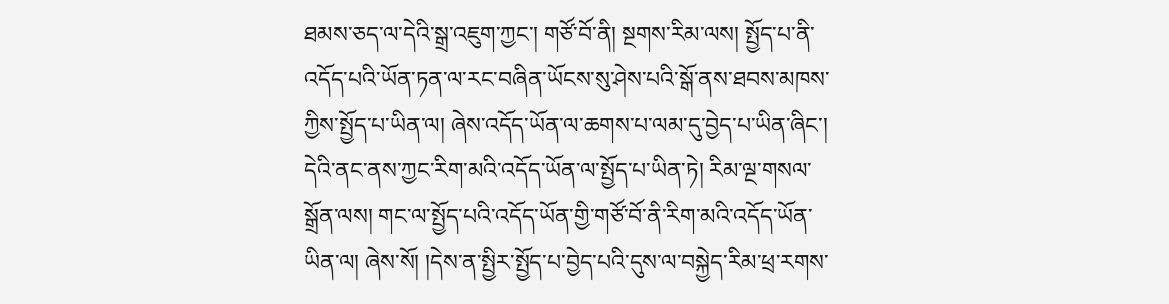ཐམས་ཅད་ལ་དེའི་སྒྲ་འཇུག་ཀྱང་། གཙོ་བོ་ནི། སྔགས་རིམ་ལས། སྤྱོད་པ་ནི་འདོད་པའི་ཡོན་ཏན་ལ་རང་བཞིན་ཡོངས་སུ་ཤེས་པའི་སྒོ་ནས་ཐབས་མཁས་ཀྱིས་སྤྱོད་པ་ཡིན་ལ། ཞེས་འདོད་ཡོན་ལ་ཆགས་པ་ལམ་དུ་བྱེད་པ་ཡིན་ཞིང་། དེའི་ནང་ནས་ཀྱང་རིག་མའི་འདོད་ཡོན་ལ་སྤྱོད་པ་ཡིན་ཏེ། རིམ་ལྔ་གསལ་སྒྲོན་ལས། གང་ལ་སྤྱོད་པའི་འདོད་ཡོན་གྱི་གཙོ་བོ་ནི་རིག་མའི་འདོད་ཡོན་ཡིན་ལ། ཞེས་སོ། །དེས་ན་སྤྱིར་སྤྱོད་པ་བྱེད་པའི་དུས་ལ་བསྐྱེད་རིམ་ཕྲ་རགས་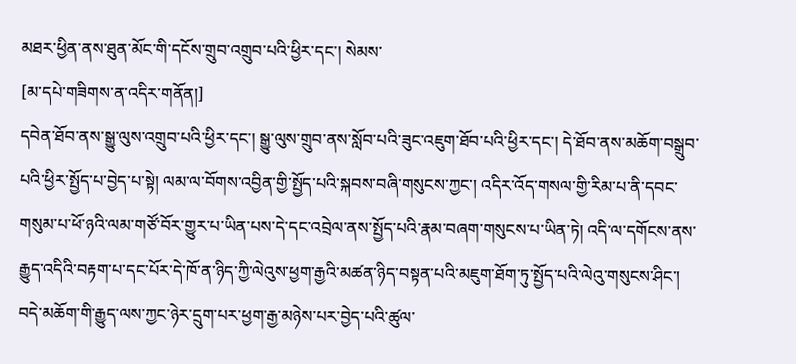མཐར་ཕྱིན་ནས་ཐུན་མོང་གི་དངོས་གྲུབ་འགྲུབ་པའི་ཕྱིར་དང་། སེམས་
[མ་དཔེ་གཟིགས་ན་འདིར་གནོན།]
དབེན་ཐོབ་ནས་སྒྱུ་ལུས་འགྲུབ་པའི་ཕྱིར་དང་། སྒྱུ་ལུས་གྲུབ་ནས་སློབ་པའི་ཟུང་འཇུག་ཐོབ་པའི་ཕྱིར་དང་། དེ་ཐོབ་ནས་མཆོག་བསྒྲུབ་པའི་ཕྱིར་སྤྱོད་པ་བྱེད་པ་སྟེ། ལམ་ལ་བོགས་འབྱིན་གྱི་སྤྱོད་པའི་སྐབས་བཞི་གསུངས་ཀྱང་། འདིར་འོད་གསལ་གྱི་རིམ་པ་ནི་དབང་གསུམ་པ་ཕོ་ཉའི་ལམ་གཙོ་བོར་གྱུར་པ་ཡིན་པས་དེ་དང་འབྲེལ་ནས་སྤྱོད་པའི་རྣམ་བཞག་གསུངས་པ་ཡིན་ཏེ། འདི་ལ་དགོངས་ནས་རྒྱུད་འདིའི་བརྟག་པ་དང་པོར་དེ་ཁོ་ན་ཉིད་ཀྱི་ལེའུས་ཕྱག་རྒྱའི་མཚན་ཉིད་བསྟན་པའི་མཇུག་ཐོག་ཏུ་སྤྱོད་པའི་ལེའུ་གསུངས་ཤིང་། བདེ་མཆོག་གི་རྒྱུད་ལས་ཀྱང་ཉེར་དྲུག་པར་ཕྱག་རྒྱ་མཉེས་པར་བྱེད་པའི་ཚུལ་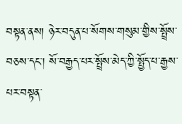བསྟན་ནས། ཉེར་བདུན་པ་སོགས་གསུམ་གྱིས་སྤྲོས་བཅས་དང་། སོ་བརྒྱད་པར་སྤྲོས་མེད་ཀྱི་སྤྱོད་པ་རྒྱས་པར་བསྟན་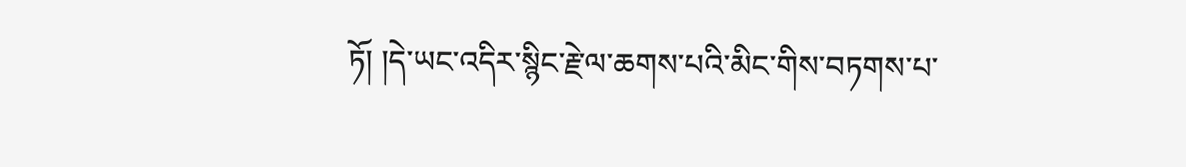ཏོ། །དེ་ཡང་འདིར་སྙིང་རྗེ་ལ་ཆགས་པའི་མིང་གིས་བཏགས་པ་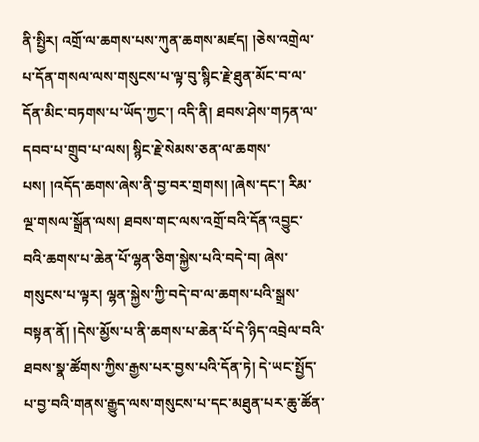ནི་སྤྱིར། འགྲོ་ལ་ཆགས་པས་ཀུན་ཆགས་མཛད། །ཅེས་འགྲེལ་པ་དོན་གསལ་ལས་གསུངས་པ་ལྟ་བུ་སྙིང་རྗེ་ཐུན་མོང་བ་ལ་དོན་མིང་བཏགས་པ་ཡོད་ཀྱང་། འདི་ནི། ཐབས་ཤེས་གཏན་ལ་དབབ་པ་གྲུབ་པ་ལས། སྙིང་རྗེ་སེམས་ཅན་ལ་ཆགས་པས། །འདོད་ཆགས་ཞེས་ནི་བྱ་བར་གྲགས། །ཞེས་དང་། རིམ་ལྔ་གསལ་སྒྲོན་ལས། ཐབས་གང་ལས་འགྲོ་བའི་དོན་འབྱུང་བའི་ཆགས་པ་ཆེན་པོ་ལྷན་ཅིག་སྐྱེས་པའི་བདེ་བ། ཞེས་གསུངས་པ་ལྟར། ལྷན་སྐྱེས་ཀྱི་བདེ་བ་ལ་ཆགས་པའི་སྒྲས་བསྟན་ནོ། །དེས་མྱོས་པ་ནི་ཆགས་པ་ཆེན་པོ་དེ་ཉིད་འབྲེལ་བའི་ཐབས་སྣ་ཚོགས་ཀྱིས་རྒྱས་པར་བྱས་པའི་དོན་ཏེ། དེ་ཡང་སྤྱོད་པ་བྱ་བའི་གནས་རྒྱུད་ལས་གསུངས་པ་དང་མཐུན་པར་ཆུ་ཚོན་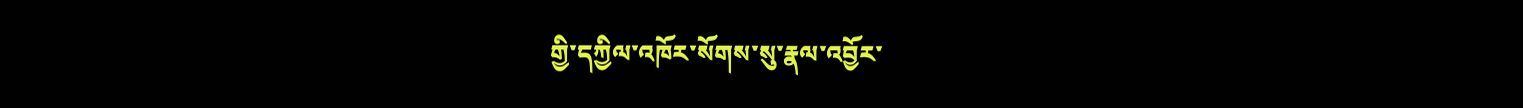གྱི་དཀྱིལ་འཁོར་སོགས་སུ་རྣལ་འབྱོར་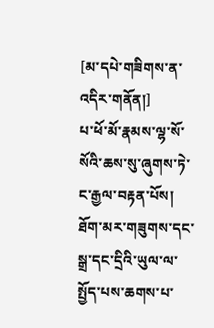[མ་དཔེ་གཟིགས་ན་འདིར་གནོན།]
པ་ཕོ་མོ་རྣམས་ལྷ་སོ་སོའི་ཆས་སུ་ཞུགས་ཏེ་ང་རྒྱལ་བརྟན་པོས། ཐོག་མར་གཟུགས་དང་སྒྲ་དང་དྲིའི་ཡུལ་ལ་སྤྱོད་པས་ཆགས་པ་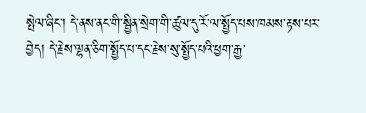སྤེལ་ཞིང་། དེ་ནས་ནང་གི་སྦྱིན་སྲེག་གི་ཚུལ་དུ་རོ་ལ་སྤྱོད་པས་ཁམས་རྟས་པར་བྱེད། དེ་རྗེས་ལྷན་ཅིག་སྤྱོད་པ་དང་རྗེས་སུ་སྤྱོད་པའི་ཕྱག་རྒྱ་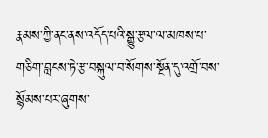རྣམས་ཀྱི་ནང་ནས་འདོད་པའི་སྒྱུ་རྩལ་ལ་མཁས་པ་གཅིག་བླངས་ཏེ་རྩ་བསྐུལ་བ་སོགས་སྔོན་དུ་འགྲོ་བས་སྙོམས་པར་ཞུགས་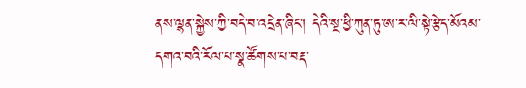ནས་ལྷན་སྐྱེས་ཀྱི་བདེ་བ་འདྲེན་ཞིང་། དེའི་སྔ་ཕྱི་ཀུན་ཏུ་ཨ་ར་ལི་སྟེ་རྩེད་མོའམ་དགའ་བའི་རོལ་པ་སྣ་ཚོགས་པ་བརྡ་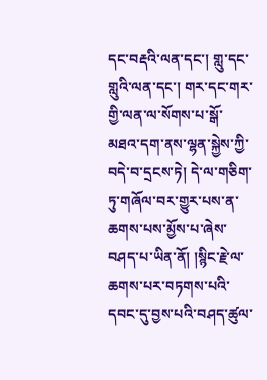དང་བརྡའི་ལན་དང་། གླུ་དང་གླུའི་ལན་དང་། གར་དང་གར་གྱི་ལན་ལ་སོགས་པ་སྒོ་མཐའ་དག་ནས་ལྷན་སྐྱེས་ཀྱི་བདེ་བ་དྲངས་ཏེ། དེ་ལ་གཅིག་ཏུ་གཞོལ་བར་གྱུར་པས་ན་ཆགས་པས་མྱོས་པ་ཞེས་བཤད་པ་ཡིན་ནོ། །སྙིང་རྗེ་ལ་ཆགས་པར་བཏགས་པའི་དབང་དུ་བྱས་པའི་བཤད་ཚུལ་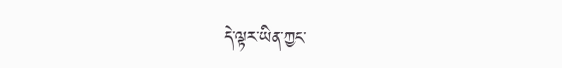དེ་ལྟར་ཡིན་ཀྱང་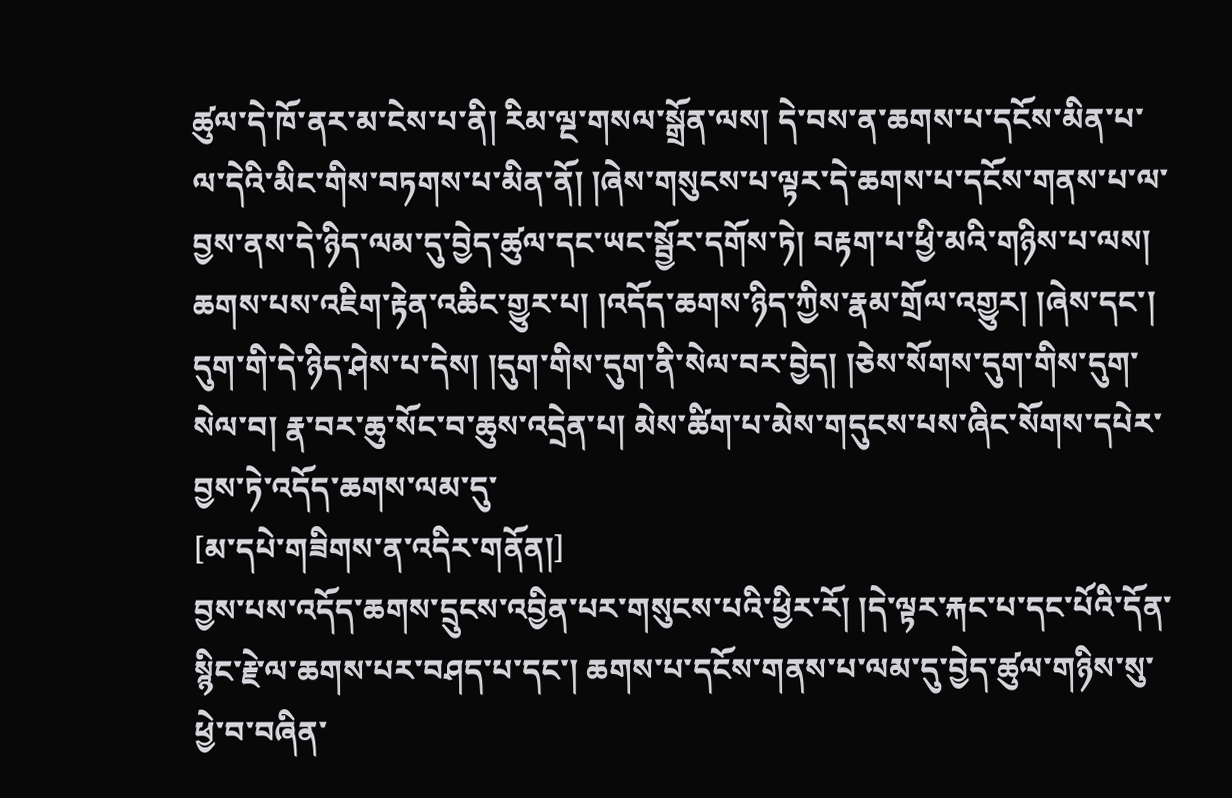ཚུལ་དེ་ཁོ་ནར་མ་ངེས་པ་ནི། རིམ་ལྔ་གསལ་སྒྲོན་ལས། དེ་བས་ན་ཆགས་པ་དངོས་མིན་པ་ལ་དེའི་མིང་གིས་བཏགས་པ་མིན་ནོ། །ཞེས་གསུངས་པ་ལྟར་དེ་ཆགས་པ་དངོས་གནས་པ་ལ་བྱས་ནས་དེ་ཉིད་ལམ་དུ་བྱེད་ཚུལ་དང་ཡང་སྦྱོར་དགོས་ཏེ། བརྟག་པ་ཕྱི་མའི་གཉིས་པ་ལས། ཆགས་པས་འཇིག་རྟེན་འཆིང་གྱུར་པ། །འདོད་ཆགས་ཉིད་ཀྱིས་རྣམ་གྲོལ་འགྱུར། །ཞེས་དང་། དུག་གི་དེ་ཉིད་ཤེས་པ་དེས། །དུག་གིས་དུག་ནི་སེལ་བར་བྱེད། །ཅེས་སོགས་དུག་གིས་དུག་སེལ་བ། རྣ་བར་ཆུ་སོང་བ་ཆུས་འདྲེན་པ། མེས་ཚིག་པ་མེས་གདུངས་པས་ཞིང་སོགས་དཔེར་བྱས་ཏེ་འདོད་ཆགས་ལམ་དུ་
[མ་དཔེ་གཟིགས་ན་འདིར་གནོན།]
བྱས་པས་འདོད་ཆགས་དྲུངས་འབྱིན་པར་གསུངས་པའི་ཕྱིར་རོ། །དེ་ལྟར་རྐང་པ་དང་པོའི་དོན་སྙིང་རྗེ་ལ་ཆགས་པར་བཤད་པ་དང་། ཆགས་པ་དངོས་གནས་པ་ལམ་དུ་བྱེད་ཚུལ་གཉིས་སུ་ཕྱེ་བ་བཞིན་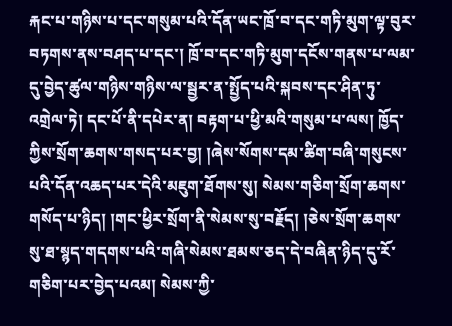རྐང་པ་གཉིས་པ་དང་གསུམ་པའི་དོན་ཡང་ཁྲོ་བ་དང་གཏི་མུག་ལྟ་བུར་བཏགས་ནས་བཤད་པ་དང་། ཁྲོ་བ་དང་གཏི་མུག་དངོས་གནས་པ་ལམ་དུ་བྱེད་ཚུལ་གཉིས་གཉིས་ལ་སྦྱར་ན་སྤྱོད་པའི་སྐབས་དང་ཤིན་ཏུ་འགྲེལ་ཏེ། དང་པོ་ནི་དཔེར་ན། བརྟག་པ་ཕྱི་མའི་གསུམ་པ་ལས། ཁྱོད་ཀྱིས་སྲོག་ཆགས་གསད་པར་བྱ། །ཞེས་སོགས་དམ་ཚིག་བཞི་གསུངས་པའི་དོན་འཆད་པར་དེའི་མཇུག་ཐོགས་སུ། སེམས་གཅིག་སྲོག་ཆགས་གསོད་པ་ཉིད། །གང་ཕྱིར་སྲོག་ནི་སེམས་སུ་བརྗོད། །ཅེས་སྲོག་ཆགས་སུ་ཐ་སྙད་གདགས་པའི་གཞི་སེམས་ཐམས་ཅད་དེ་བཞིན་ཉིད་དུ་རོ་གཅིག་པར་བྱེད་པའམ། སེམས་ཀྱི་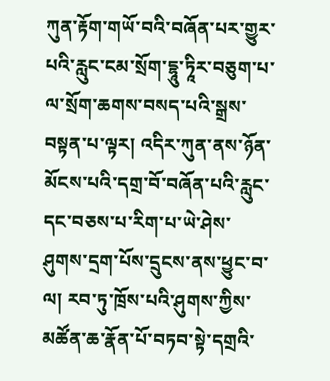ཀུན་རྟོག་གཡོ་བའི་བཞོན་པར་གྱུར་པའི་རླུང་ངམ་སྲོག་དྷཱུ་ཏཱིར་བཅུག་པ་ལ་སྲོག་ཆགས་བསད་པའི་སྒྲས་བསྟན་པ་ལྟར། འདིར་ཀུན་ནས་ཉོན་མོངས་པའི་དགྲ་བོ་བཞོན་པའི་རླུང་དང་བཅས་པ་རིག་པ་ཡེ་ཤེས་ཤུགས་དྲག་པོས་དྲུངས་ནས་ཕྱུང་བ་ལ། རབ་ཏུ་ཁྲོས་པའི་ཤུགས་ཀྱིས་མཚོན་ཆ་རྣོན་པོ་བཏབ་སྟེ་དགྲའི་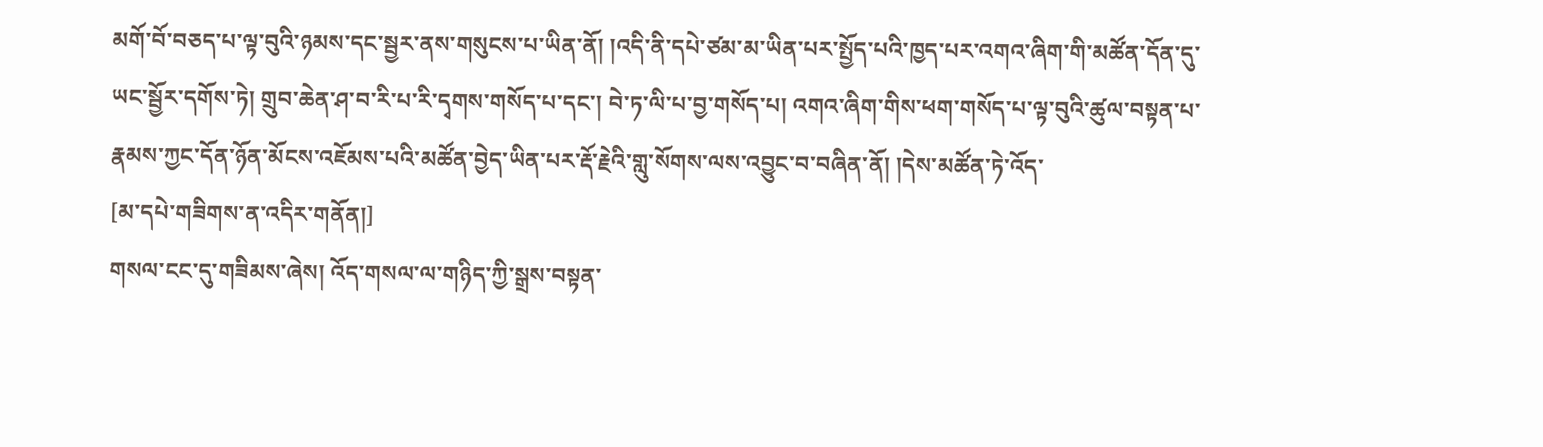མགོ་བོ་བཅད་པ་ལྟ་བུའི་ཉམས་དང་སྦྱར་ནས་གསུངས་པ་ཡིན་ནོ། །འདི་ནི་དཔེ་ཙམ་མ་ཡིན་པར་སྤྱོད་པའི་ཁྱད་པར་འགའ་ཞིག་གི་མཚོན་དོན་དུ་ཡང་སྦྱོར་དགོས་ཏེ། གྲུབ་ཆེན་ཤ་བ་རི་པ་རི་དྭགས་གསོད་པ་དང་། བེ་ཏ་ལི་པ་བྱ་གསོད་པ། འགའ་ཞིག་གིས་ཕག་གསོད་པ་ལྟ་བུའི་ཚུལ་བསྟན་པ་རྣམས་ཀྱང་དོན་ཉོན་མོངས་འཇོམས་པའི་མཚོན་བྱེད་ཡིན་པར་རྡོ་རྗེའི་གླུ་སོགས་ལས་འབྱུང་བ་བཞིན་ནོ། །དེས་མཚོན་ཏེ་འོད་
[མ་དཔེ་གཟིགས་ན་འདིར་གནོན།]
གསལ་ངང་དུ་གཟིམས་ཞེས། འོད་གསལ་ལ་གཉིད་ཀྱི་སྒྲས་བསྟན་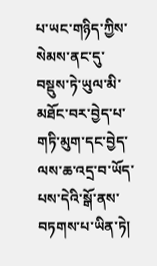པ་ཡང་གཉིད་ཀྱིས་སེམས་ནང་དུ་བསྡུས་ཏེ་ཡུལ་མི་མཐོང་བར་བྱེད་པ་གཏི་མུག་དང་བྱེད་ལས་ཆ་འདྲ་བ་ཡོད་པས་དེའི་སྒོ་ནས་བཏགས་པ་ཡིན་ཏེ།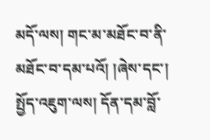མདོ་ལས། གང་མ་མཐོང་བ་ནི་མཐོང་བ་དམ་པའོ། །ཞེས་དང་། སྤྱོད་འཇུག་ལས། དོན་དམ་བློ་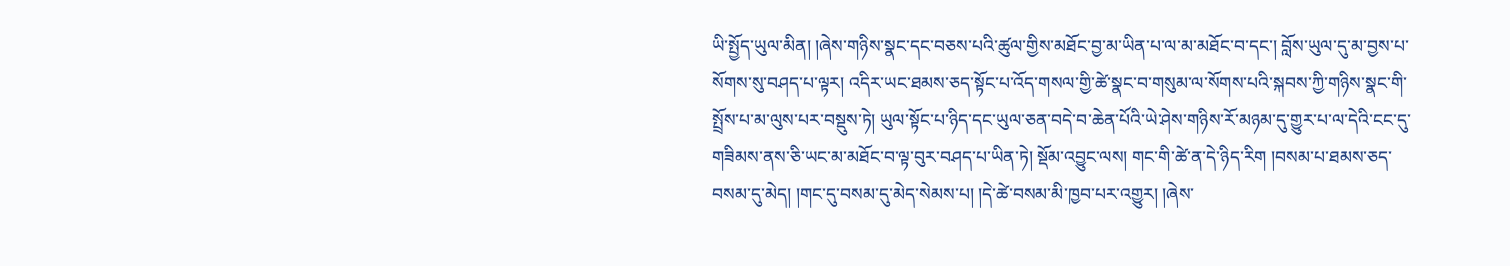ཡི་སྤྱོད་ཡུལ་མིན། །ཞེས་གཉིས་སྣང་དང་བཅས་པའི་ཚུལ་གྱིས་མཐོང་བྱ་མ་ཡིན་པ་ལ་མ་མཐོང་བ་དང་། བློས་ཡུལ་དུ་མ་བྱས་པ་སོགས་སུ་བཤད་པ་ལྟར། འདིར་ཡང་ཐམས་ཅད་སྟོང་པ་འོད་གསལ་གྱི་ཚེ་སྣང་བ་གསུམ་ལ་སོགས་པའི་སྐབས་ཀྱི་གཉིས་སྣང་གི་སྤྲོས་པ་མ་ལུས་པར་བསྡུས་ཏེ། ཡུལ་སྟོང་པ་ཉིད་དང་ཡུལ་ཅན་བདེ་བ་ཆེན་པོའི་ཡེ་ཤེས་གཉིས་རོ་མཉམ་དུ་གྱུར་པ་ལ་དེའི་ངང་དུ་གཟིམས་ནས་ཅི་ཡང་མ་མཐོང་བ་ལྟ་བུར་བཤད་པ་ཡིན་ཏེ། སྡོམ་འབྱུང་ལས། གང་གི་ཚེ་ན་དེ་ཉིད་རིག །བསམ་པ་ཐམས་ཅད་བསམ་དུ་མེད། །གང་དུ་བསམ་དུ་མེད་སེམས་པ། །དེ་ཚེ་བསམ་མི་ཁྱབ་པར་འགྱུར། །ཞེས་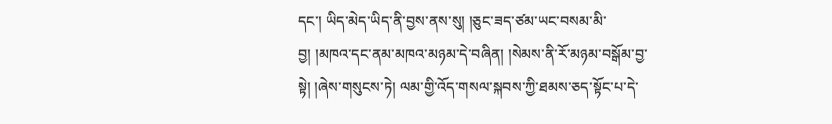དང་། ཡིད་མེད་ཡིད་ནི་བྱས་ནས་སུ། །ཅུང་ཟད་ཙམ་ཡང་བསམ་མི་བྱ། །མཁའ་དང་ནམ་མཁའ་མཉམ་དེ་བཞིན། །སེམས་ནི་རོ་མཉམ་བསྒོམ་བྱ་སྟེ། །ཞེས་གསུངས་ཏེ། ལམ་གྱི་འོད་གསལ་སྐབས་ཀྱི་ཐམས་ཅད་སྟོང་པ་དེ་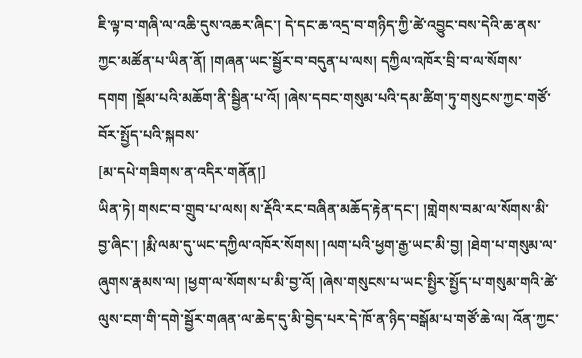ཇི་ལྟ་བ་གཞི་ལ་འཆི་དུས་འཆར་ཞིང་། དེ་དང་ཆ་འདྲ་བ་གཉིད་ཀྱི་ཚེ་འབྱུང་བས་དེའི་ཆ་ནས་ཀྱང་མཚོན་པ་ཡིན་ནོ། །གཞན་ཡང་སྦྱོར་བ་བདུན་པ་ལས། དཀྱིལ་འཁོར་བྲི་བ་ལ་སོགས་དགག །སྡོམ་པའི་མཆོག་ནི་སྦྱིན་པ་འོ། །ཞེས་དབང་གསུམ་པའི་དམ་ཚིག་ཏུ་གསུངས་ཀྱང་གཙོ་བོར་སྤྱོད་པའི་སྐབས་
[མ་དཔེ་གཟིགས་ན་འདིར་གནོན།]
ཡིན་ཏེ། གསང་བ་གྲུབ་པ་ལས། ས་རྡོའི་རང་བཞིན་མཆོད་རྟེན་དང་། །གླེགས་བམ་ལ་སོགས་མི་བྱ་ཞིང་། །རྨི་ལམ་དུ་ཡང་དཀྱིལ་འཁོར་སོགས། །ལག་པའི་ཕྱག་རྒྱ་ཡང་མི་བྱ། །ཐེག་པ་གསུམ་ལ་ཞུགས་རྣམས་ལ། །ཕྱག་ལ་སོགས་པ་མི་བྱ་འོ། །ཞེས་གསུངས་པ་ཡང་སྤྱིར་སྤྱོད་པ་གསུམ་གའི་ཚེ་ལུས་ངག་གི་དགེ་སྦྱོར་གཞན་ལ་ཆེད་དུ་མི་བྱེད་པར་དེ་ཁོ་ན་ཉིད་བསྒོམ་པ་གཙོ་ཆེ་ལ། འོན་ཀྱང་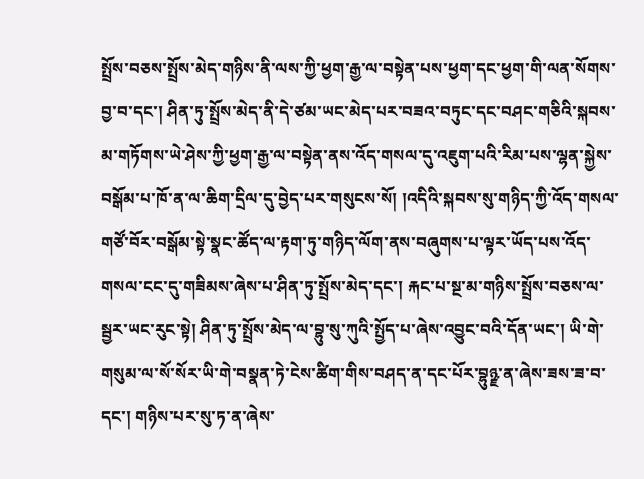སྤྲོས་བཅས་སྤྲོས་མེད་གཉིས་ནི་ལས་ཀྱི་ཕྱག་རྒྱ་ལ་བསྟེན་པས་ཕྱག་དང་ཕྱག་གི་ལན་སོགས་བྱ་བ་དང་། ཤིན་ཏུ་སྤྲོས་མེད་ནི་དེ་ཙམ་ཡང་མེད་པར་བཟའ་བཏུང་དང་བཤང་གཅིའི་སྐབས་མ་གཏོགས་ཡེ་ཤེས་ཀྱི་ཕྱག་རྒྱ་ལ་བསྟེན་ནས་འོད་གསལ་དུ་འཇུག་པའི་རིམ་པས་ལྷན་སྐྱེས་བསྒོམ་པ་ཁོ་ན་ལ་ཆིག་དྲིལ་དུ་བྱེད་པར་གསུངས་སོ། །འདིའི་སྐབས་སུ་གཉིད་ཀྱི་འོད་གསལ་གཙོ་བོར་བསྒོམ་སྟེ་སྣང་ཚོད་ལ་རྟག་ཏུ་གཉིད་ལོག་ནས་བཞུགས་པ་ལྟར་ཡོད་པས་འོད་གསལ་ངང་དུ་གཟིམས་ཞེས་པ་ཤིན་ཏུ་སྤྲོས་མེད་དང་། རྐང་པ་སྔ་མ་གཉིས་སྤྲོས་བཅས་ལ་སྦྱར་ཡང་རུང་སྟེ། ཤིན་ཏུ་སྤྲོས་མེད་ལ་བྷུ་སུ་ཀུའི་སྤྱོད་པ་ཞེས་འབྱུང་བའི་དོན་ཡང་། ཡི་གེ་གསུམ་ལ་སོ་སོར་ཡི་གེ་བསྣན་ཏེ་ངེས་ཚིག་གིས་བཤད་ན་དང་པོར་བྷུཉྫ་ན་ཞེས་ཟས་ཟ་བ་དང་། གཉིས་པར་སུ་ཏ་ན་ཞེས་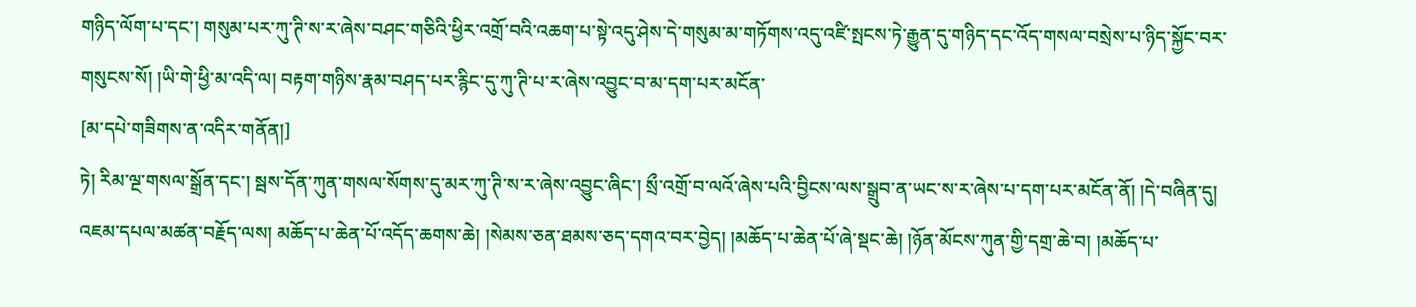གཉིད་ལོག་པ་དང་། གསུམ་པར་ཀུ་ཊི་ས་ར་ཞེས་བཤང་གཅིའི་ཕྱིར་འགྲོ་བའི་འཆག་པ་སྟེ་འདུ་ཤེས་དེ་གསུམ་མ་གཏོགས་འདུ་འཛི་སྤངས་ཏེ་རྒྱུན་དུ་གཉིད་དང་འོད་གསལ་བསྲེས་པ་ཉིད་སྐྱོང་བར་གསུངས་སོ། །ཡི་གེ་ཕྱི་མ་འདི་ལ། བརྟག་གཉིས་རྣམ་བཤད་པར་རྙིང་དུ་ཀུ་ཊི་པ་ར་ཞེས་འབྱུང་བ་མ་དག་པར་མངོན་
[མ་དཔེ་གཟིགས་ན་འདིར་གནོན།]
ཏེ། རིམ་ལྔ་གསལ་སྒྲོན་དང་། སྦས་དོན་ཀུན་གསལ་སོགས་དུ་མར་ཀུ་ཊི་ས་ར་ཞེས་འབྱུང་ཞིང་། སྲྀ་འགྲོ་བ་ལའོ་ཞེས་པའི་བྱིངས་ལས་སྒྲུབ་ན་ཡང་ས་ར་ཞེས་པ་དག་པར་མངོན་ནོ། །དེ་བཞིན་དུ། འཇམ་དཔལ་མཚན་བརྗོད་ལས། མཆོད་པ་ཆེན་པོ་འདོད་ཆགས་ཆེ། །སེམས་ཅན་ཐམས་ཅད་དགའ་བར་བྱེད། །མཆོད་པ་ཆེན་པོ་ཞེ་སྡང་ཆེ། །ཉོན་མོངས་ཀུན་གྱི་དགྲ་ཆེ་བ། །མཆོད་པ་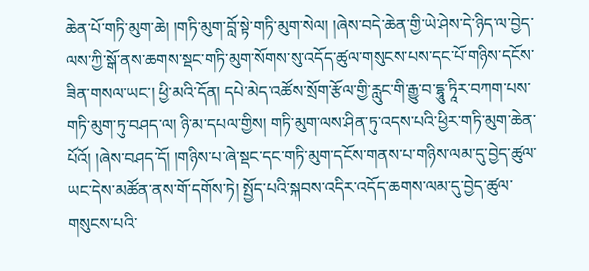ཆེན་པོ་གཏི་མུག་ཆེ། །གཏི་མུག་བློ་སྟེ་གཏི་མུག་སེལ། །ཞེས་བདེ་ཆེན་གྱི་ཡེ་ཤེས་དེ་ཉིད་ལ་བྱེད་ལས་ཀྱི་སྒོ་ནས་ཆགས་སྡང་གཏི་མུག་སོགས་སུ་འདོད་ཚུལ་གསུངས་པས་དང་པོ་གཉིས་དངོས་ཟིན་གསལ་ཡང་། ཕྱི་མའི་དོན། དཔེ་མེད་འཚོས་སྲོག་རྩོལ་གྱི་རླུང་གི་རྒྱུ་བ་དྷཱུ་ཏཱིར་བཀག་པས་གཏི་མུག་ཏུ་བཤད་ལ། ཉི་མ་དཔལ་གྱིས། གཏི་མུག་ལས་ཤིན་ཏུ་འདས་པའི་ཕྱིར་གཏི་མུག་ཆེན་པོའོ། །ཞེས་བཤད་དོ། །གཉིས་པ་ཞེ་སྡང་དང་གཏི་མུག་དངོས་གནས་པ་གཉིས་ལམ་དུ་བྱེད་ཚུལ་ཡང་དེས་མཚོན་ནས་གོ་དགོས་ཏེ། སྤྱོད་པའི་སྐབས་འདིར་འདོད་ཆགས་ལམ་དུ་བྱེད་ཚུལ་གསུངས་པའི་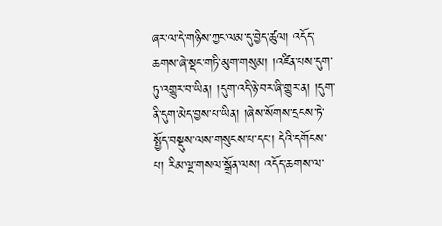ཞར་ལ་དེ་གཉིས་ཀྱང་ལམ་དུ་བྱེད་ཚུལ། འདོད་ཆགས་ཞེ་སྡང་གཏི་མུག་གསུམ། །འཛིན་པས་དུག་ཏུ་འགྱུར་བ་ཡིན། །དུག་འདི་ཉེ་བར་ཞི་གྱུར་ན། །དུག་ནི་དུག་མེད་བྱས་པ་ཡིན། །ཞེས་སོགས་དྲངས་ཏེ་སྤྱོད་བསྡུས་ལས་གསུངས་པ་དང་། དེའི་དགོངས་པ། རིམ་ལྔ་གསལ་སྒྲོན་ལས། འདོད་ཆགས་ལ་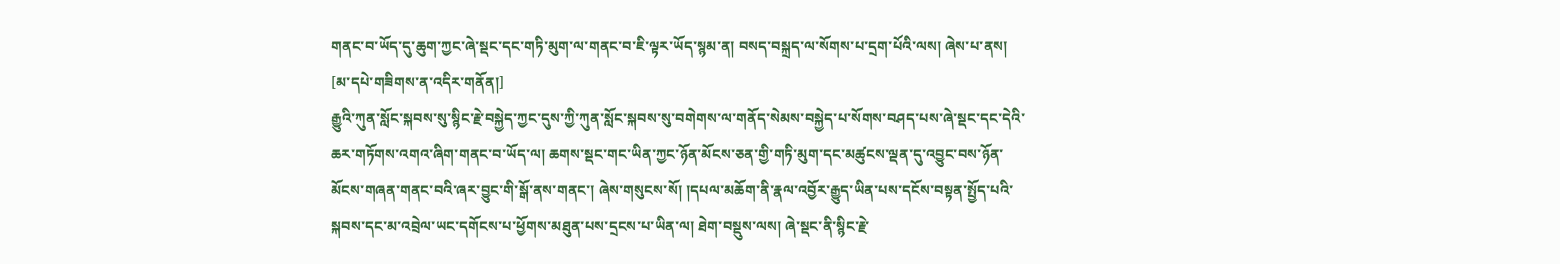གནང་བ་ཡོད་དུ་ཆུག་ཀྱང་ཞེ་སྡང་དང་གཏི་མུག་ལ་གནང་བ་ཇི་ལྟར་ཡོད་སྙམ་ན། བསད་བསྐྲད་ལ་སོགས་པ་དྲག་པོའི་ལས། ཞེས་པ་ནས།
[མ་དཔེ་གཟིགས་ན་འདིར་གནོན།]
རྒྱུའི་ཀུན་སློང་སྐབས་སུ་སྙིང་རྗེ་བསྐྱེད་ཀྱང་དུས་ཀྱི་ཀུན་སློང་སྐབས་སུ་བགེགས་ལ་གནོད་སེམས་བསྐྱེད་པ་སོགས་བཤད་པས་ཞེ་སྡང་དང་དེའི་ཆར་གཏོགས་འགའ་ཞིག་གནང་བ་ཡོད་ལ། ཆགས་སྡང་གང་ཡིན་ཀྱང་ཉོན་མོངས་ཅན་གྱི་གཏི་མུག་དང་མཚུངས་ལྡན་དུ་འབྱུང་བས་ཉོན་མོངས་གཞན་གནང་བའི་ཞར་བྱུང་གི་སྒོ་ནས་གནང་། ཞེས་གསུངས་སོ། །དཔལ་མཆོག་ནི་རྣལ་འབྱོར་རྒྱུད་ཡིན་པས་དངོས་བསྟན་སྤྱོད་པའི་སྐབས་དང་མ་འབྲེལ་ཡང་དགོངས་པ་ཕྱོགས་མཐུན་པས་དྲངས་པ་ཡིན་ལ། ཐེག་བསྡུས་ལས། ཞེ་སྡང་ནི་སྙིང་རྗེ་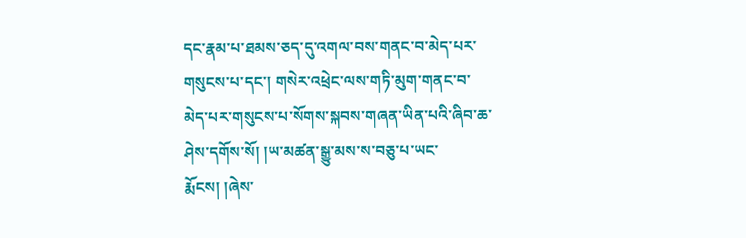དང་རྣམ་པ་ཐམས་ཅད་དུ་འགལ་བས་གནང་བ་མེད་པར་གསུངས་པ་དང་། གསེར་འཕྲེང་ལས་གཏི་མུག་གནང་བ་མེད་པར་གསུངས་པ་སོགས་སྐབས་གཞན་ཡིན་པའི་ཞིབ་ཆ་ཤེས་དགོས་སོ། །ཡ་མཚན་སྒྱུ་མས་ས་བཅུ་པ་ཡང་རྨོངས། །ཞེས་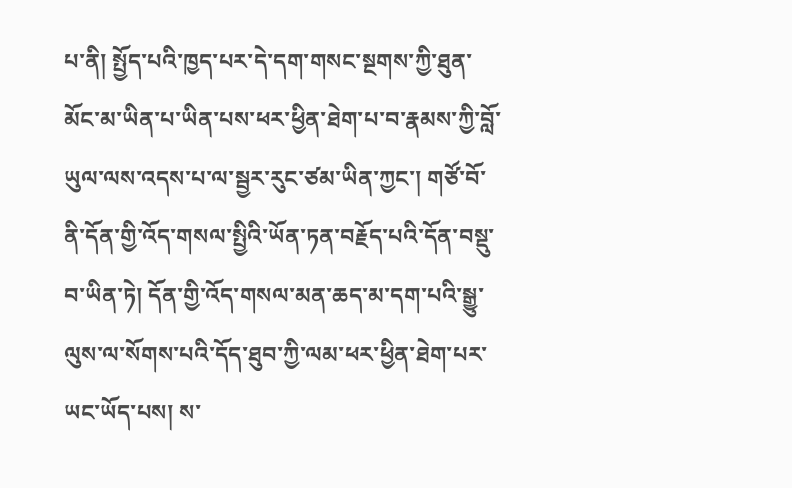པ་ནི། སྤྱོད་པའི་ཁྱད་པར་དེ་དག་གསང་སྔགས་ཀྱི་ཐུན་མོང་མ་ཡིན་པ་ཡིན་པས་ཕར་ཕྱིན་ཐེག་པ་བ་རྣམས་ཀྱི་བློ་ཡུལ་ལས་འདས་པ་ལ་སྦྱར་རུང་ཙམ་ཡིན་ཀྱང་། གཙོ་བོ་ནི་དོན་གྱི་འོད་གསལ་སྤྱིའི་ཡོན་ཏན་བརྗོད་པའི་དོན་བསྡུ་བ་ཡིན་ཏེ། དོན་གྱི་འོད་གསལ་མན་ཆད་མ་དག་པའི་སྒྱུ་ལུས་ལ་སོགས་པའི་དོད་ཐུབ་ཀྱི་ལམ་ཕར་ཕྱིན་ཐེག་པར་ཡང་ཡོད་པས། ས་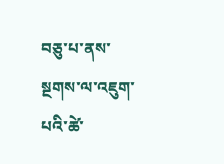བཅུ་པ་ནས་སྔགས་ལ་འཇུག་པའི་ཚེ་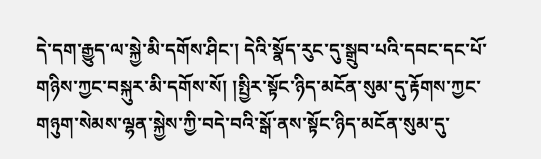དེ་དག་རྒྱུད་ལ་སྐྱེ་མི་དགོས་ཤིང་། དེའི་སྣོད་རུང་དུ་སྒྲུབ་པའི་དབང་དང་པོ་གཉིས་ཀྱང་བསྐུར་མི་དགོས་སོ། །སྤྱིར་སྟོང་ཉིད་མངོན་སུམ་དུ་རྟོགས་ཀྱང་གཉུག་སེམས་ལྷན་སྐྱེས་ཀྱི་བདེ་བའི་སྒོ་ནས་སྟོང་ཉིད་མངོན་སུམ་དུ་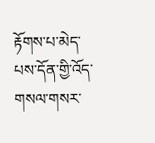རྟོགས་པ་མེད་པས་དོན་གྱི་འོད་གསལ་གསར་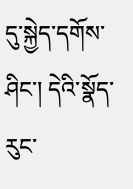དུ་སྐྱེད་དགོས་ཤིང་། དེའི་སྣོད་རུང་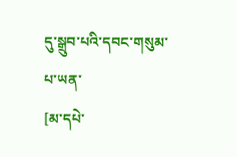དུ་སྒྲུབ་པའི་དབང་གསུམ་པ་ཡན་
[མ་དཔེ་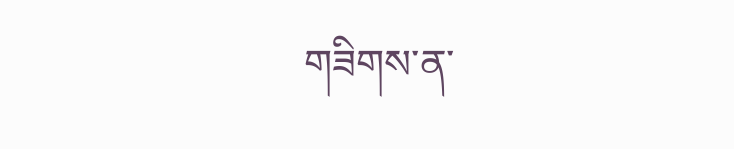གཟིགས་ན་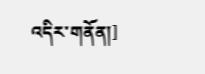འདིར་གནོན།]